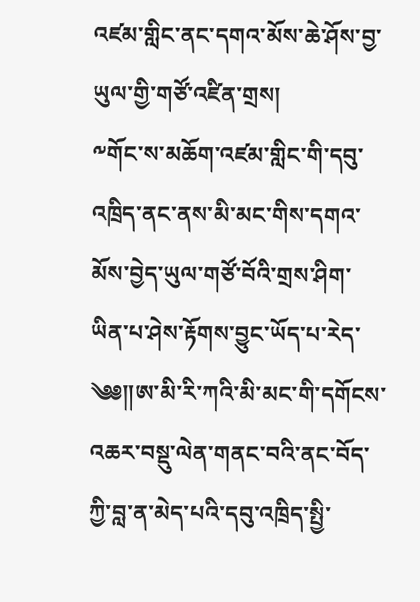འཛམ་གླིང་ནང་དགའ་མོས་ཆེ་ཤོས་བྱ་ཡུལ་གྱི་གཙོ་འཛིན་གྲས།
༸གོང་ས་མཆོག་འཛམ་གླིང་གི་དབུ་འཁྲིད་ནང་ནས་མི་མང་གིས་དགའ་མོས་བྱེད་ཡུལ་གཙོ་བོའི་གྲས་ཤིག་ཡིན་པ་ཤེས་རྟོགས་བྱུང་ཡོད་པ་རེད་
༄༅༎ཨ་མི་རི་ཀའི་མི་མང་གི་དགོངས་འཆར་བསྡུ་ལེན་གནང་བའི་ནང་བོད་ཀྱི་བླ་ན་མེད་པའི་དབུ་འཁྲིད་སྤྱི་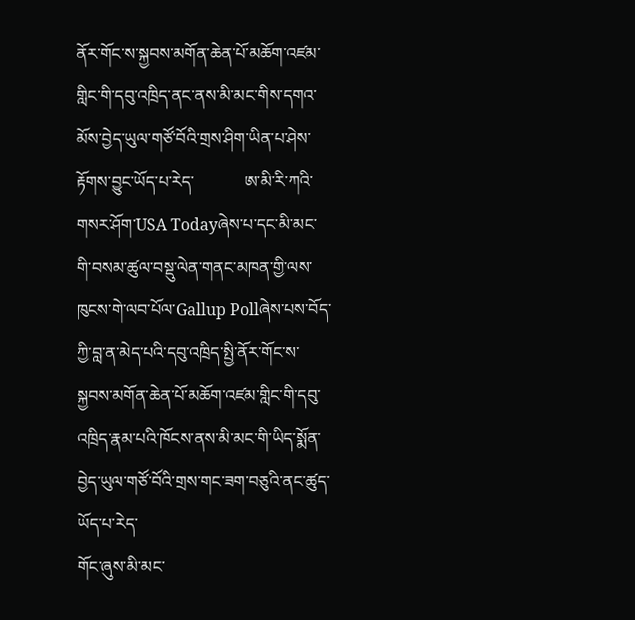ནོར་གོང་ས་སྐྱབས་མགོན་ཆེན་པོ་མཆོག་འཛམ་གླིང་གི་དབུ་འཁྲིད་ནང་ནས་མི་མང་གིས་དགའ་མོས་བྱེད་ཡུལ་གཙོ་བོའི་གྲས་ཤིག་ཡིན་པ་ཤེས་རྟོགས་བྱུང་ཡོད་པ་རེད་            ཨ་མི་རི་ཀའི་གསར་ཤོག་USA Todayཞེས་པ་དང་མི་མང་གི་བསམ་ཚུལ་བསྡུ་ལེན་གནང་མཁན་གྱི་ལས་ཁུངས་གེ་ལབ་པོལ་Gallup Pollཞེས་པས་བོད་ཀྱི་བླ་ན་མེད་པའི་དབུ་འཁྲིད་སྤྱི་ནོར་གོང་ས་སྐྱབས་མགོན་ཆེན་པོ་མཆོག་འཛམ་གླིང་གི་དབུ་འཁྲིད་རྣམ་པའི་ཁོངས་ནས་མི་མང་གི་ཡིད་སྨོན་བྱེད་ཡུལ་གཙོ་བོའི་གྲས་གང་ཟག་བཅུའི་ནང་ཚུད་ཡོད་པ་རེད་
གོང་ཞུས་མི་མང་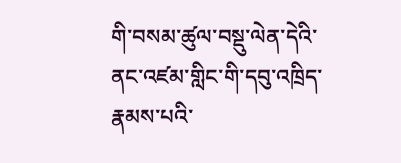གི་བསམ་ཚུལ་བསྡུ་ལེན་དེའི་ནང་འཛམ་གླིང་གི་དབུ་འཁྲིད་རྣམས་པའི་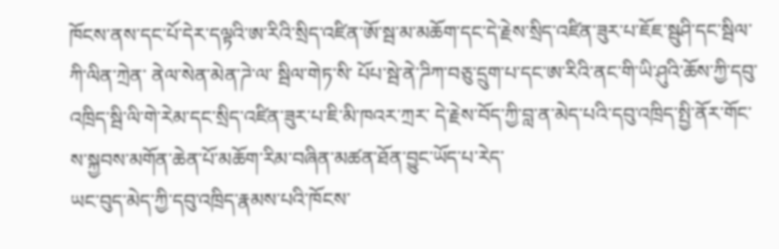ཁོངས་ནས་དང་པོ་དེར་དལྟའི་ཨ་རིའི་སྲིད་འཛིན་ཨོ་སྦ་མ་མཆོག་དང་དེ་རྗེས་སྲིད་འཛིན་ཟུར་པ་ཇོཇ་སྦུཤི་དང་སྦིལ་ཀི་ལིན་ཀྲེན་ ནེལ་སེན་མེན་ཌེ་ལ་ སྦིལ་གེཏ་སི་ པོཔ་སྦེ་ནེ་ཌིཀ་བཅུ་དྲུག་པ་དང་ཨ་རིའི་ནང་གི་ཡི་ཤུའི་ཆོས་ཀྱི་དབུ་འཁྲིད་སྦི་ལི་གེ་རེམ་དང་སྲིད་འཛིན་ཟུར་པ་ཇི་མི་ཁའར་ཀྲར་ དེ་རྗེས་བོད་ཀྱི་བླ་ན་མེད་པའི་དབུ་འཁྲིད་སྤྱི་ནོར་གོང་ས་སྐྱབས་མགོན་ཆེན་པོ་མཆོག་རིམ་བཞིན་མཚན་ཐོན་བྱུང་ཡོད་པ་རེད་
ཡང་བུད་མེད་ཀྱི་དབུ་འཁྲིད་རྣམས་པའི་ཁོངས་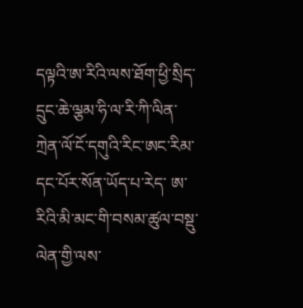དལྟའི་ཨ་རིའི་ལས་ཐོག་ཕྱི་སྲིད་དྲུང་ཆེ་ལྕམ་ཧི་ལ་རི་ཀི་ལིན་ཀྲེན་ལོ་ངོ་དགུའི་རིང་ཨང་རིམ་དང་པོར་སོན་ཡོད་པ་རེད་ ཨ་རིའི་མི་མང་གི་བསམ་ཚུལ་བསྡུ་ལེན་གྱི་ལས་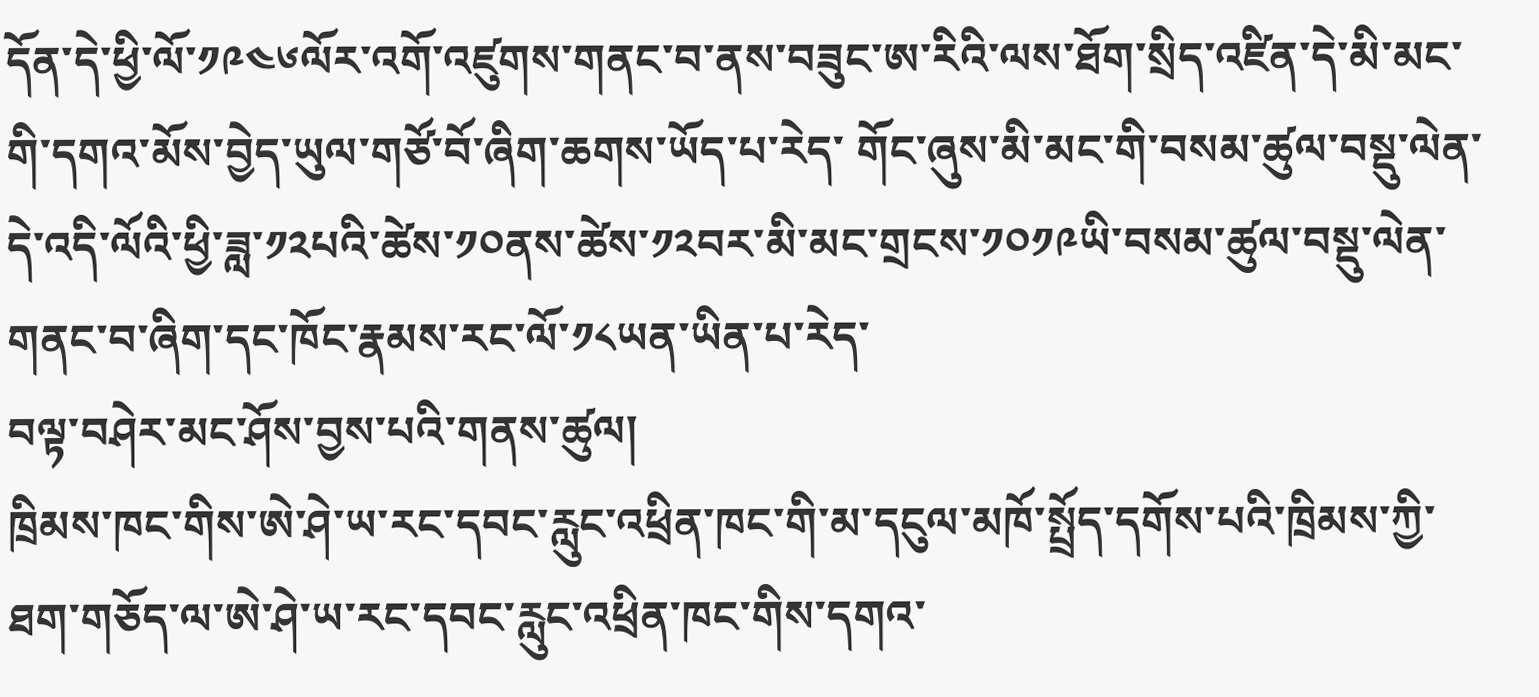དོན་དེ་ཕྱི་ལོ་༡༩༤༦ལོར་འགོ་འཛུགས་གནང་བ་ནས་བཟུང་ཨ་རིའི་ལས་ཐོག་སྲིད་འཛིན་དེ་མི་མང་གི་དགའ་མོས་བྱེད་ཡུལ་གཙོ་བོ་ཞིག་ཆགས་ཡོད་པ་རེད་ གོང་ཞུས་མི་མང་གི་བསམ་ཚུལ་བསྡུ་ལེན་དེ་འདི་ལོའི་ཕྱི་ཟླ་༡༢པའི་ཚེས་༡༠ནས་ཚེས་༡༢བར་མི་མང་གྲངས་༡༠༡༩ཡི་བསམ་ཚུལ་བསྡུ་ལེན་གནང་བ་ཞིག་དང་ཁོང་རྣམས་རང་ལོ་༡༨ཡན་ཡིན་པ་རེད་
བལྟ་བཤེར་མང་ཤོས་བྱས་པའི་གནས་ཚུལ།
ཁྲིམས་ཁང་གིས་ཨེ་ཤེ་ཡ་རང་དབང་རླུང་འཕྲིན་ཁང་གི་མ་དངུལ་མཁོ་སྤྲོད་དགོས་པའི་ཁྲིམས་ཀྱི་ཐག་གཅོད་ལ་ཨེ་ཤེ་ཡ་རང་དབང་རླུང་འཕྲིན་ཁང་གིས་དགའ་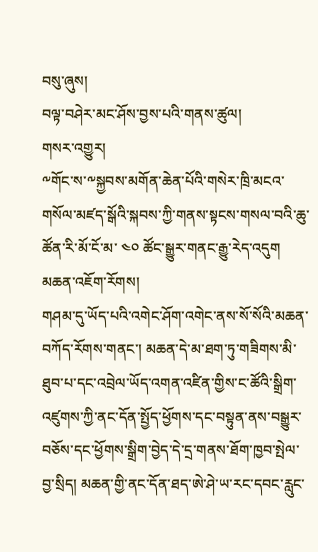བསུ་ཞུས།
བལྟ་བཤེར་མང་ཤོས་བྱས་པའི་གནས་ཚུལ།
གསར་འགྱུར།
༸གོང་ས་༸སྐྱབས་མགོན་ཆེན་པོའི་གསེར་ཁྲི་མངའ་གསོལ་མཛད་སྒོའི་སྐབས་ཀྱི་གནས་སྟངས་གསལ་བའི་ཆུ་ཚོན་རི་མོ་ངོ་མ་ ༤༠ ཚོང་སྒྱུར་གནང་རྒྱུ་རེད་འདུག
མཆན་འཇོག་རོགས།
གཤམ་དུ་ཡོད་པའི་འགེང་ཤོག་འགེང་ནས་སོ་སོའི་མཆན་བཀོད་རོགས་གནང་། མཆན་དེ་མ་ཐག་ཏུ་གཟིགས་མི་ཐུབ་པ་དང་འབྲེལ་ཡོད་འགན་འཛིན་གྱིས་ང་ཚོའི་སྒྲིག་འཛུགས་ཀྱི་ནང་དོན་སྤྱོད་ཕྱོགས་དང་བསྟུན་ནས་བསྒྱུར་བཅོས་དང་ཕྱོགས་སྒྲིག་བྱེད་དེ་དྲ་གནས་ཐོག་ཁྱབ་སྤེལ་བྱ་སྲིད། མཆན་གྱི་ནང་དོན་ཐད་ཨེ་ཤེ་ཡ་རང་དབང་རླུང་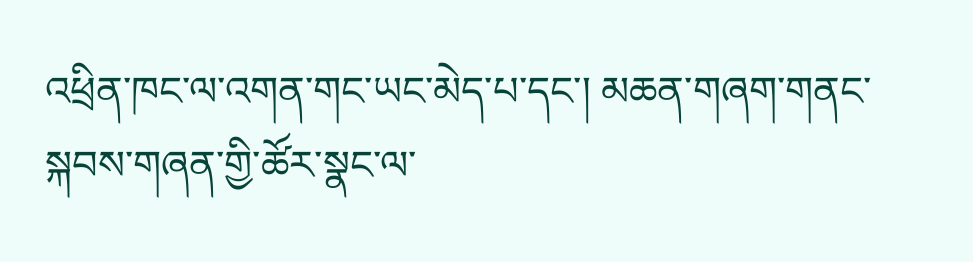འཕྲིན་ཁང་ལ་འགན་གང་ཡང་མེད་པ་དང་། མཆན་གཞག་གནང་སྐབས་གཞན་གྱི་ཚོར་སྣང་ལ་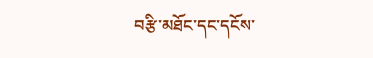བརྩི་མཐོང་དང་དངོས་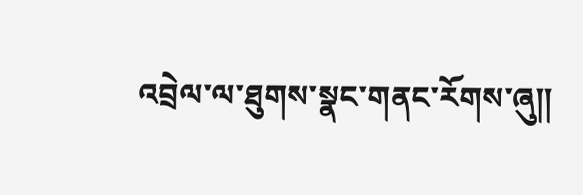འབྲེལ་ལ་ཐུགས་སྣང་གནང་རོགས་ཞུ༎